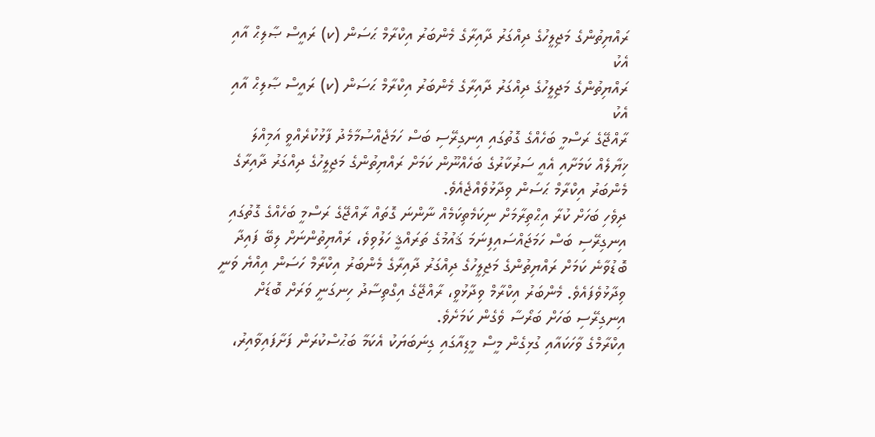ރައްޔިތުންގެ މަޖިލީހުގެ ދިއްގަރު ދާއިރާގެ މެންބަރު އިކްރާމް ޙަސަން (ކ) ރައީސް ޞާލިޙް އާއި އެކު
ރައްޔިތުންގެ މަޖިލީހުގެ ދިއްގަރު ދާއިރާގެ މެންބަރު އިކްރާމް ޙަސަން (ކ) ރައީސް ޞާލިޙް އާއި އެކު
ރާއްޖޭގެ ރަސްމީ ބަހެއްގެ ގޮތުގައި އިނގިރޭސި ބަސް ހަމަޖެއްސުމާމެދު ފާޅުކުރެއްވީ އަމިއްލަ ޚިޔާލެއް ކަމަށާއި އެއީ ސަރުކާރުގެ ބަހެއްނޫން ކަމަށް ރައްޔިތުންގެ މަޖިލީހުގެ ދިއްގަރު ދާއިރާގެ މެންބަރު އިކްރާމް ޙަސަން ވިދާޅުވެއްޖެއެވެ.
ދިވެހި ބަހަށް ކުރާ އިޙްތިރާމަށް ނިކަމެތިކަމެއް ނާންނަ ގޮތައް ރާއްޖޭގެ ރަސްމީ ބަހެއްގެ ގޮތުގައި އިނގިރޭސި ބަސް ހަމަޖައްސައިފިނަމަ ޤައުމުގެ ތަރައްޤީ ހަލުވިވެ، ރައްޔިތުންނަށް ލިބޭ ފައިދާ ބޮޑުވާނެ ކަމަށް ރައްޔިތުންގެ މަޖިލީހުގެ ދިއްގަރު ދާއިރާގެ މެންބަރު އިކްރާމް ހަސަން އިއްޔެ ވަނީ ވިދާޅުވެފައެވެ. މެންބަރު އިކްރާމް ވިދާޅުވީ، ރާއްޖޭގެ އިގްތިސާދު ހިނގަނީ ވަރަށް ބޮޑަށް އިނގިރޭސި ބަހަށް ބަރޯސާ ވެގެން ކަމަށެވެ.
އިކްރާމްގެ ވާހަކައާއި ގުޅިގެން މީސް މީޑިއާގައި ގިނަބަޔަކު އެކަމާ ބަޙުސްކުރަން ފަށާފައިވާއިރު،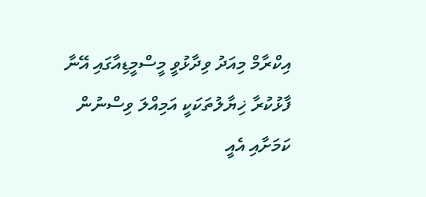އިކްރާމް މިއަދު ވިދާޅުވީ މީސްމީޑިއާގައި އޭނާ ފާޅުކުރާ ޚިޔާލުތަކަކީ އަމިއްލަ ވިސްނުން ކަމަށާއި އެއީ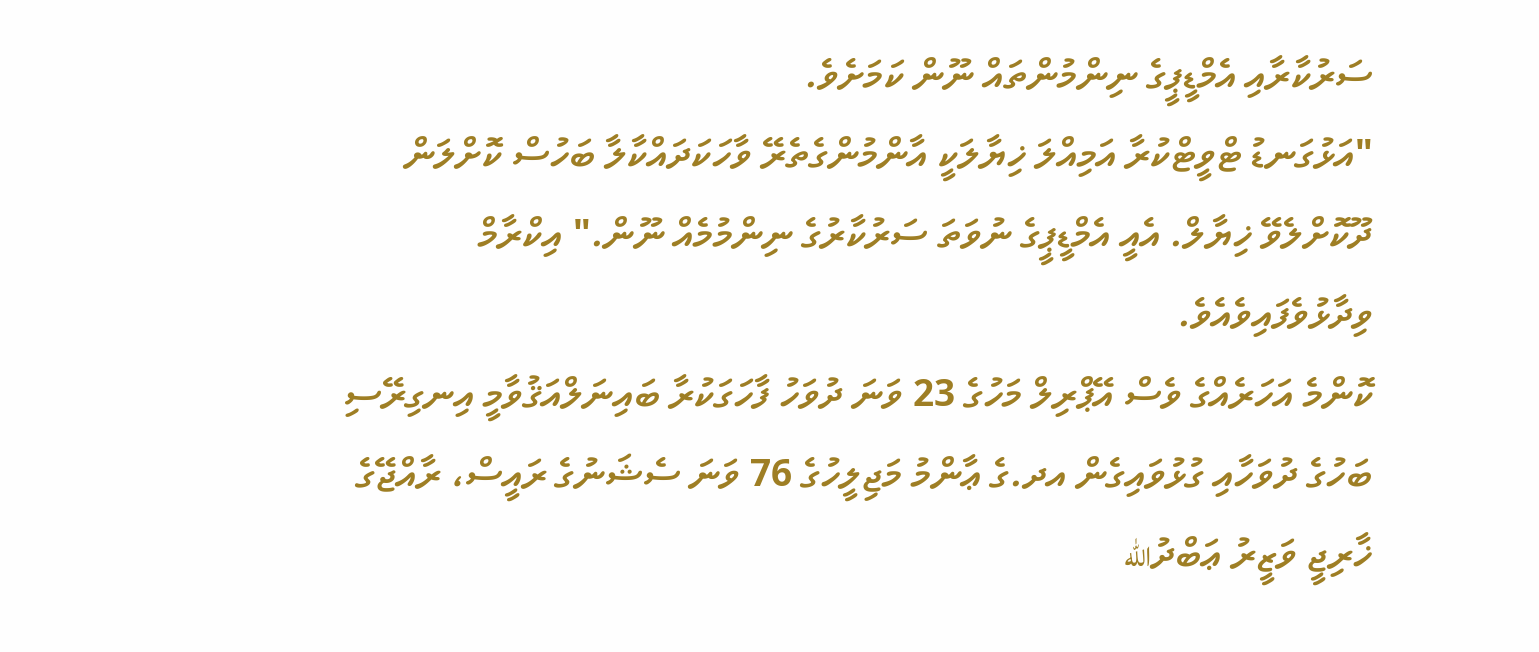ސަރުކާރާއި އެމްޑީޕީގެ ނިންމުންތައް ނޫން ކަމަށެވެ.
"އަޅުގަނޑު ޓްވީޓްކުރާ އަމިއްލަ ޚިޔާލަކީ އާންމުންގެތެރޭ ވާހަކަދައްކާލާ ބަހުސް ކޮށްލަން ދޫކޮށްލެވޭ ޚިޔާލް. އެއީ އެމްޑީޕީގެ ނުވަތަ ސަރުކާރުގެ ނިންމުމެއް ނޫން." އިކްރާމް ވިދާޅުވެފައިވެއެވެ.
ކޮންމެ އަހަރެއްގެ ވެސް އޭޕްރިލް މަހުގެ 23 ވަނަ ދުވަހު ފާހަގަކުރާ ބައިނަލްއަޤުވާމީ އިނގިރޭސި ބަހުގެ ދުވަހާއި ގުޅުވައިގެން އދ.ގެ ޢާންމު މަޖިލީހުގެ 76 ވަނަ ސެޝަނުގެ ރައީސް، ރާއްޖޭގެ ޚާރިޖީ ވަޒީރު ޢަބްދުالله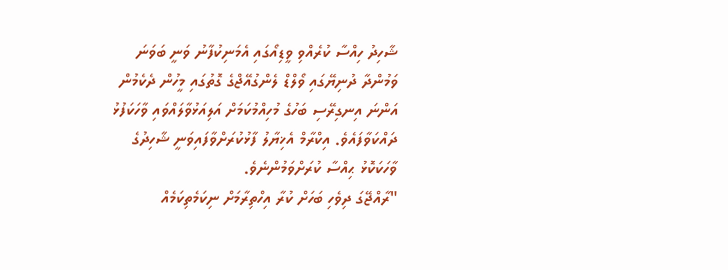ޝާހިދު ހިއްސާ ކުރެއްވި ވީޑިއޯގައި އެމަނިކުފާނު ވަނީ ބަވަނަ ވަމުންދާ ދުނިޔޭގައި ވޯލްޑް ލެންގުއޭޖްގެ ގޮތުގައި މީހުން ދެކެމުން އަންނަ އިނގިރޭސި ބަހުގެ މުހިއްމުކަމަށް އަލިއަޅުވާލައްވައި ވާހަކަފުޅު ދައްކަވާފައެވެ. އިކްރާމް އެޚިޔާލު ފާޅުކުރަށްވާފައިވަނީ ޝާހިދުގެ ވާހަކަކޮޅު ޙިއްސާ ކުރަށްވަމުންނެވެ.
"ރާއްޖޭގަ ދިވެހި ބަހަށް ކުރާ އިހްތިރާމަށް ނިކަމެތިކަމެއް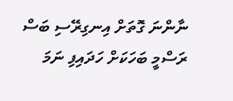ނާންނަ ގޮތަށް އިނގިރޭސި ބަސް ރަސްމީ ބަހަކަށް ހަދައިފި ނަމަ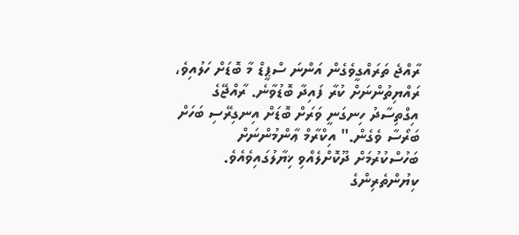ރާއްޖެ ތަރައްގީވެގެން އަންނަ ސްޕީޑް މާ ބޮޑަށް ހަލުއިވެ، ރައްޔިތުންނަށް ކުރާ ފައިދާ ބޮޑުވާނެ. ރާއްޖޭގެ އިގްތިސާދު ހިނގަނީ ވަރަށް ބޮޑަށް އިނގިރޭސި ބަހަށް ބަރޯސާ ވެގެން." އިކްރާމް ޢާންމުންނަށް ބަހުސްކުރުމަށް ދޫކޮށްލެއްވި ޚިޔާލުގައިވެއެވެ.
ކިޔުންތެރިންގެ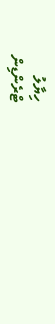ހިޔާލު
ޓްރެންޑިން